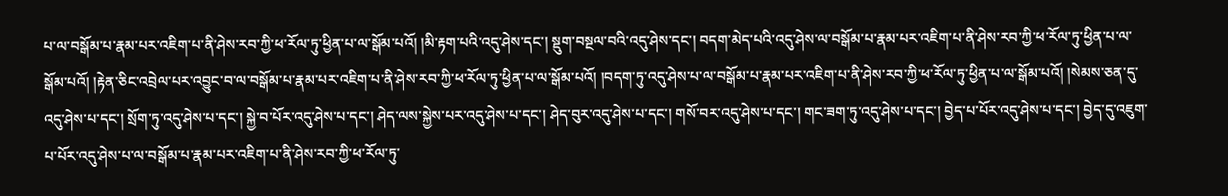པ་ལ་བསྒོམ་པ་རྣམ་པར་འཇིག་པ་ནི་ཤེས་རབ་ཀྱི་ཕ་རོལ་ཏུ་ཕྱིན་པ་ལ་སྒོམ་པའོ། །མི་རྟག་པའི་འདུ་ཤེས་དང་། སྡུག་བསྔལ་བའི་འདུ་ཤེས་དང་། བདག་མེད་པའི་འདུ་ཤེས་ལ་བསྒོམ་པ་རྣམ་པར་འཇིག་པ་ནི་ཤེས་རབ་ཀྱི་ཕ་རོལ་ཏུ་ཕྱིན་པ་ལ་སྒོམ་པའོ། །རྟེན་ཅིང་འབྲེལ་པར་འབྱུང་བ་ལ་བསྒོམ་པ་རྣམ་པར་འཇིག་པ་ནི་ཤེས་རབ་ཀྱི་ཕ་རོལ་ཏུ་ཕྱིན་པ་ལ་སྒོམ་པའོ། །བདག་ཏུ་འདུ་ཤེས་པ་ལ་བསྒོམ་པ་རྣམ་པར་འཇིག་པ་ནི་ཤེས་རབ་ཀྱི་ཕ་རོལ་ཏུ་ཕྱིན་པ་ལ་སྒོམ་པའོ། །སེམས་ཅན་དུ་འདུ་ཤེས་པ་དང་། སྲོག་ཏུ་འདུ་ཤེས་པ་དང་། སྐྱེ་བ་པོར་འདུ་ཤེས་པ་དང་། ཤེད་ལས་སྐྱེས་པར་འདུ་ཤེས་པ་དང་། ཤེད་བུར་འདུ་ཤེས་པ་དང་། གསོ་བར་འདུ་ཤེས་པ་དང་། གང་ཟག་ཏུ་འདུ་ཤེས་པ་དང་། བྱེད་པ་པོར་འདུ་ཤེས་པ་དང་། བྱེད་དུ་འཇུག་པ་པོར་འདུ་ཤེས་པ་ལ་བསྒོམ་པ་རྣམ་པར་འཇིག་པ་ནི་ཤེས་རབ་ཀྱི་ཕ་རོལ་ཏུ་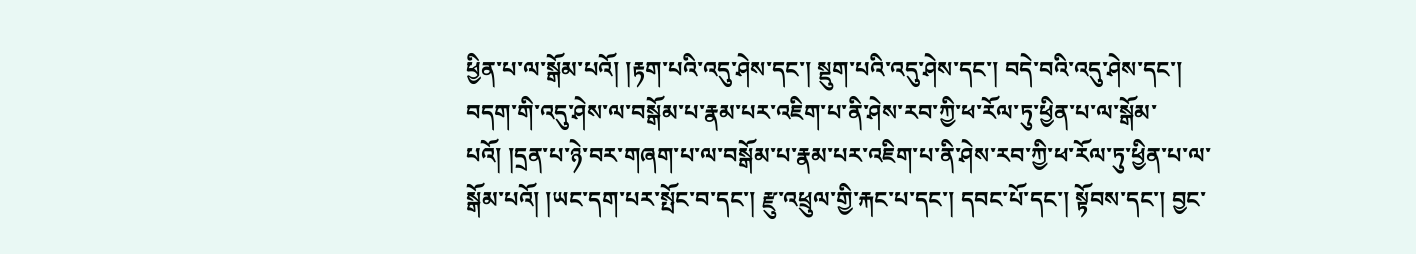ཕྱིན་པ་ལ་སྒོམ་པའོ། །རྟག་པའི་འདུ་ཤེས་དང་། སྡུག་པའི་འདུ་ཤེས་དང་། བདེ་བའི་འདུ་ཤེས་དང་། བདག་གི་འདུ་ཤེས་ལ་བསྒོམ་པ་རྣམ་པར་འཇིག་པ་ནི་ཤེས་རབ་ཀྱི་ཕ་རོལ་ཏུ་ཕྱིན་པ་ལ་སྒོམ་པའོ། །དྲན་པ་ཉེ་བར་གཞག་པ་ལ་བསྒོམ་པ་རྣམ་པར་འཇིག་པ་ནི་ཤེས་རབ་ཀྱི་ཕ་རོལ་ཏུ་ཕྱིན་པ་ལ་སྒོམ་པའོ། །ཡང་དག་པར་སྤོང་བ་དང་། རྫུ་འཕྲུལ་གྱི་རྐང་པ་དང་། དབང་པོ་དང་། སྟོབས་དང་། བྱང་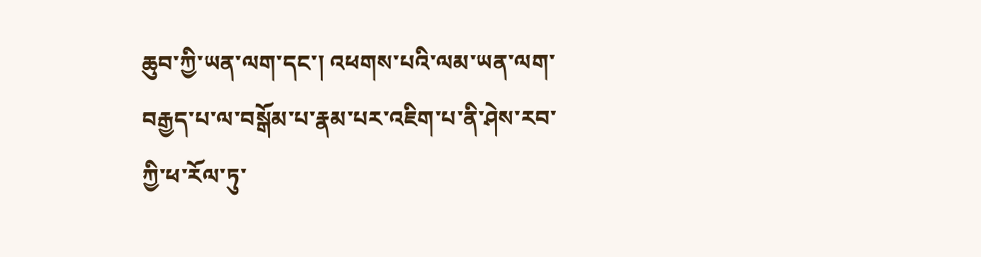ཆུབ་ཀྱི་ཡན་ལག་དང་། འཕགས་པའི་ལམ་ཡན་ལག་བརྒྱད་པ་ལ་བསྒོམ་པ་རྣམ་པར་འཇིག་པ་ནི་ཤེས་རབ་ཀྱི་ཕ་རོལ་ཏུ་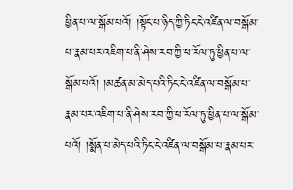ཕྱིན་པ་ལ་སྒོམ་པའོ། །སྟོང་པ་ཉིད་ཀྱི་ཏིང་ངེ་འཛིན་ལ་བསྒོམ་པ་རྣམ་པར་འཇིག་པ་ནི་ཤེས་རབ་ཀྱི་ཕ་རོལ་ཏུ་ཕྱིན་པ་ལ་སྒོམ་པའོ། །མཚན་མ་མེད་པའི་ཏིང་ངེ་འཛིན་ལ་བསྒོམ་པ་རྣམ་པར་འཇིག་པ་ནི་ཤེས་རབ་ཀྱི་ཕ་རོལ་ཏུ་ཕྱིན་པ་ལ་སྒོམ་པའོ། །སྨོན་པ་མེད་པའི་ཏིང་ངེ་འཛིན་ལ་བསྒོམ་པ་རྣམ་པར་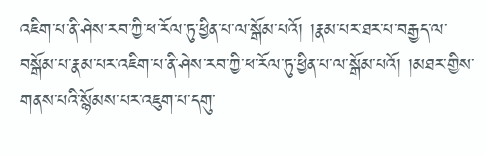འཇིག་པ་ནི་ཤེས་རབ་ཀྱི་ཕ་རོལ་ཏུ་ཕྱིན་པ་ལ་སྒོམ་པའོ། །རྣམ་པར་ཐར་པ་བརྒྱད་ལ་བསྒོམ་པ་རྣམ་པར་འཇིག་པ་ནི་ཤེས་རབ་ཀྱི་ཕ་རོལ་ཏུ་ཕྱིན་པ་ལ་སྒོམ་པའོ། །མཐར་གྱིས་གནས་པའི་སྙོམས་པར་འཇུག་པ་དགུ་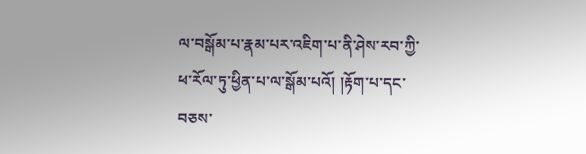ལ་བསྒོམ་པ་རྣམ་པར་འཇིག་པ་ནི་ཤེས་རབ་ཀྱི་ཕ་རོལ་ཏུ་ཕྱིན་པ་ལ་སྒོམ་པའོ། །རྟོག་པ་དང་བཅས་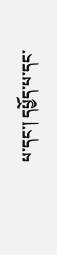པ་དང་། དཔྱོད་པ་དང་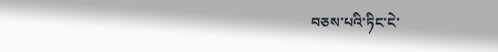བཅས་པའི་ཏིང་ངེ་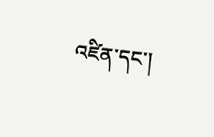འཛིན་དང་།